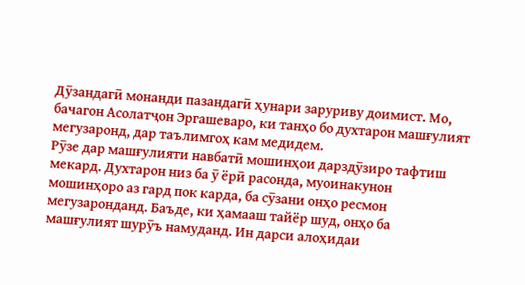Дӯзандагӣ монанди пазандагӣ ҳунари заруриву доимист. Мо, бачагон Асолатҷон Эргашеваро, ки танҳо бо духтарон машғулият мегузаронд, дар таълимгоҳ кам медидем.
Рӯзе дар машғулияти навбатӣ мошинҳои дарздӯзиро тафтиш мекард. Духтарон низ ба ӯ ёрӣ расонда, муоинакунон мошинҳоро аз гард пок карда, ба сӯзани онҳо ресмон мегузаронданд. Баъде, ки ҳамааш тайёр шуд, онҳо ба машғулият шурӯъ намуданд. Ин дарси алоҳидаи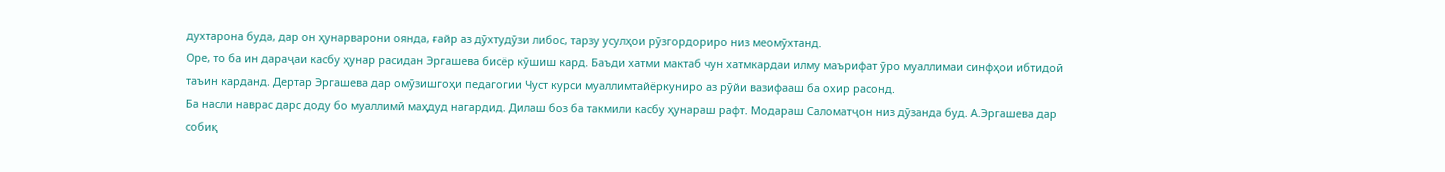духтарона буда, дар он ҳунарварони оянда, ғайр аз дӯхтудӯзи либос, тарзу усулҳои рӯзгордориро низ меомӯхтанд.
Оре, то ба ин дараҷаи касбу ҳунар расидан Эргашева бисёр кӯшиш кард. Баъди хатми мактаб чун хатмкардаи илму маърифат ӯро муаллимаи синфҳои ибтидоӣ таъин карданд. Дертар Эргашева дар омӯзишгоҳи педагогии Чуст курси муаллимтайёркуниро аз рӯйи вазифааш ба охир расонд.
Ба насли наврас дарс доду бо муаллимӣ маҳдуд нагардид. Дилаш боз ба такмили касбу ҳунараш рафт. Модараш Саломатҷон низ дӯзанда буд. А.Эргашева дар собиқ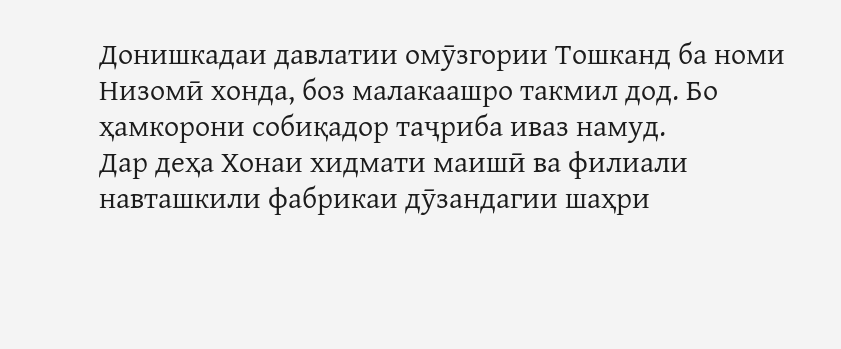Донишкадаи давлатии омӯзгории Тошканд ба номи Низомӣ хонда, боз малакаашро такмил дод. Бо ҳамкорони собиқадор таҷриба иваз намуд.
Дар деҳа Хонаи хидмати маишӣ ва филиали навташкили фабрикаи дӯзандагии шаҳри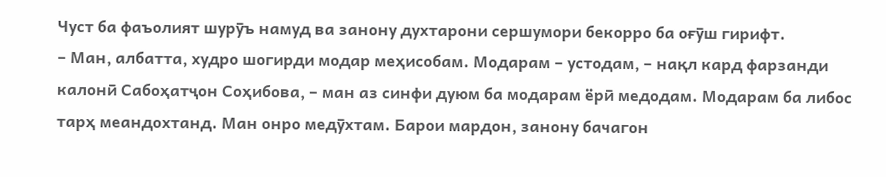Чуст ба фаъолият шурӯъ намуд ва занону духтарони сершумори бекорро ба оғӯш гирифт.
– Ман, албатта, худро шогирди модар меҳисобам. Модарам – устодам, – нақл кард фарзанди калонӣ Сабоҳатҷон Соҳибова, – ман аз синфи дуюм ба модарам ёрӣ медодам. Модарам ба либос тарҳ меандохтанд. Ман онро медӯхтам. Барои мардон, занону бачагон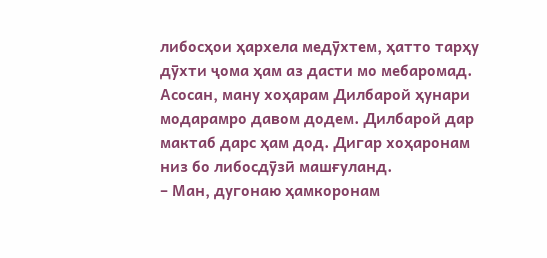либосҳои ҳархела медӯхтем, ҳатто тарҳу дӯхти ҷома ҳам аз дасти мо мебаромад. Асосан, ману хоҳарам Дилбарой ҳунари модарамро давом додем. Дилбарой дар мактаб дарс ҳам дод. Дигар хоҳаронам низ бо либосдӯзӣ машғуланд.
– Ман, дугонаю ҳамкоронам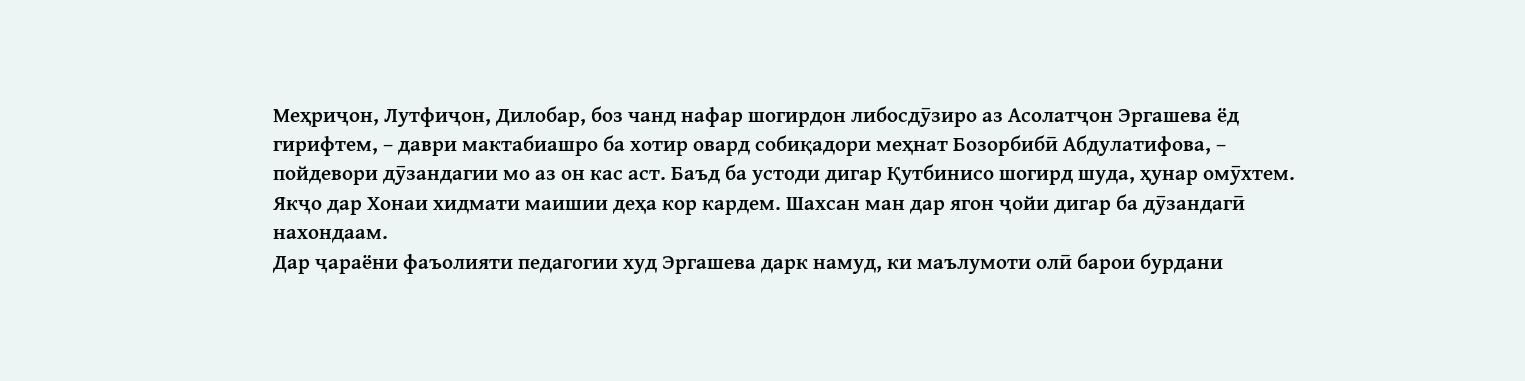Меҳриҷон, Лутфиҷон, Дилобар, боз чанд нафар шогирдон либосдӯзиро аз Асолатҷон Эргашева ёд гирифтем, – даври мактабиашро ба хотир овард собиқадори меҳнат Бозорбибӣ Абдулатифова, – пойдевори дӯзандагии мо аз он кас аст. Баъд ба устоди дигар Қутбинисо шогирд шуда, ҳунар омӯхтем. Якҷо дар Хонаи хидмати маишии деҳа кор кардем. Шахсан ман дар ягон ҷойи дигар ба дӯзандагӣ нахондаам.
Дар ҷараёни фаъолияти педагогии худ Эргашева дарк намуд, ки маълумоти олӣ барои бурдани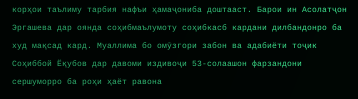корҳои таълиму тарбия нафъи ҳамаҷониба доштааст. Барои ин Асолатҷон Эргашева дар оянда соҳибмаълумоту соҳибкасб кардани дилбандонро ба худ мақсад кард. Муаллима бо омӯзгори забон ва адабиёти тоҷик Соҳиббой Ёқубов дар давоми издивоҷи 53-солаашон фарзандони сершуморро ба роҳи ҳаёт равона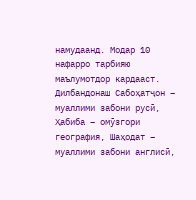намудаанд. Модар 10 нафарро тарбияю маълумотдор кардааст. Дилбандонаш Сабоҳатҷон – муаллими забони русӣ, Ҳабиба – омӯзгори география, Шаҳодат – муаллими забони англисӣ,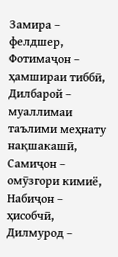Замира – фелдшер, Фотимаҷон – ҳамшираи тиббӣ, Дилбарой – муаллимаи таълими меҳнату нақшакашӣ, Самиҷон – омӯзгори кимиё, Набиҷон – ҳисобчӣ, Дилмурод –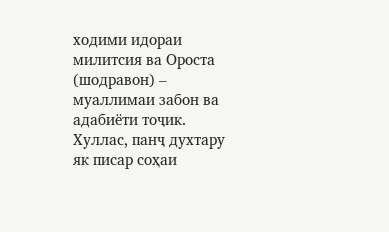ходими идораи милитсия ва Ороста (шодравон) – муаллимаи забон ва адабиёти тоҷик. Хуллас, панҷ духтару як писар соҳаи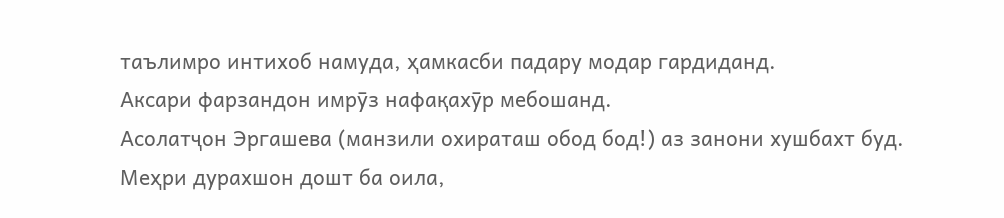таълимро интихоб намуда, ҳамкасби падару модар гардиданд.
Аксари фарзандон имрӯз нафақахӯр мебошанд.
Асолатҷон Эргашева (манзили охираташ обод бод!) аз занони хушбахт буд. Меҳри дурахшон дошт ба оила,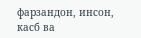фарзандон, инсон, касб ва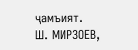ҷамъият.
Ш. МИРЗОЕВ,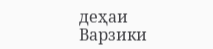деҳаи Варзики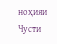ноҳияи Чусти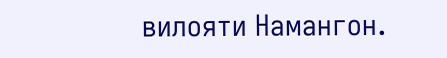вилояти Намангон.